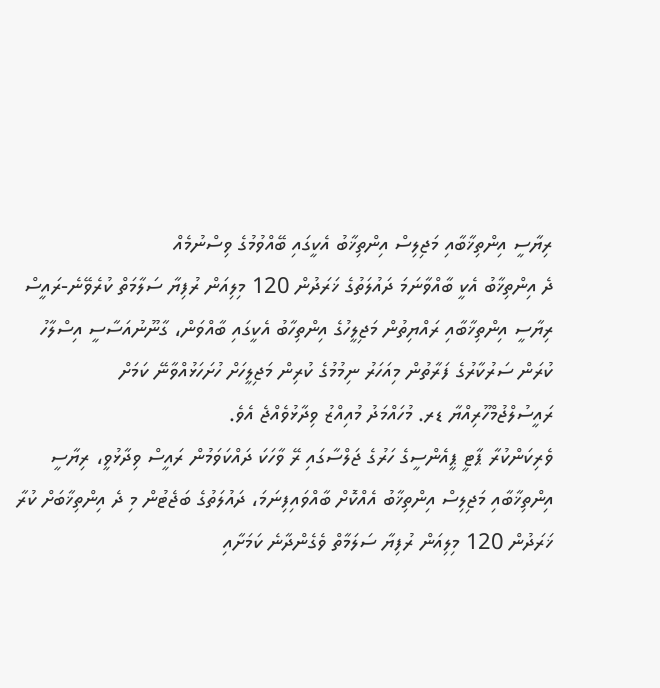ރިޔާސީ އިންތިޚާބާއި މަޖިލިސް އިންތިޚާބު އެކީގައި ބޭއްވުމުގެ ވިސްނުމެއް
ދެ އިންތިޚާބު އެކީ ބާއްވާނަމަ ދައުލަތުގެ ޚަރަދުން 120 މިލިއަން ރުފިޔާ ސަލާމަތް ކުރެވޭނެ-ރައީސް
ރިޔާސީ އިންތިޚާބާއި ރައްޔިތުން މަޖިލީހުގެ އިންތިހާބު އެކީގައި ބާއްވަން، ގާނޫނުއަސާސީ އިސްލާހު ކުރަން ސަރުކާރުގެ ފަރާތުން މިއަހަރު ނިމުމުގެ ކުރިން މަޖިލީހަށް ހުށަހަޅުއްވާނޭ ކަމަށް ރައީސުލްޖުމްހޫރިއްޔާ ޑރ. މުހައްމަދު މުއިއްޒު ވިދާޅުވެއްޖެ އެވެ.
ވެރިކަންކުރާ ޕާޓީ ޕީއެންސީގެ ހަރުގެ ޖަލްސާގައި ރޭ ވާހަކަ ދައްކަވަމުން ރައީސް ވިދާޅުވީ، ރިޔާސީ އިންތިޚާބާއި މަޖިލިސް އިންތިޚާބު އެއްކޮށް ބާއްވައިފިނަމަ، ދައުލަތުގެ ބަޖެޓުން މި ދެ އިންތިޚާބަށް ކުރާ ޚަރަދުން 120 މިލިއަން ރުފިޔާ ސަލަމާތް ވެގެންދާނެ ކަމަށާއި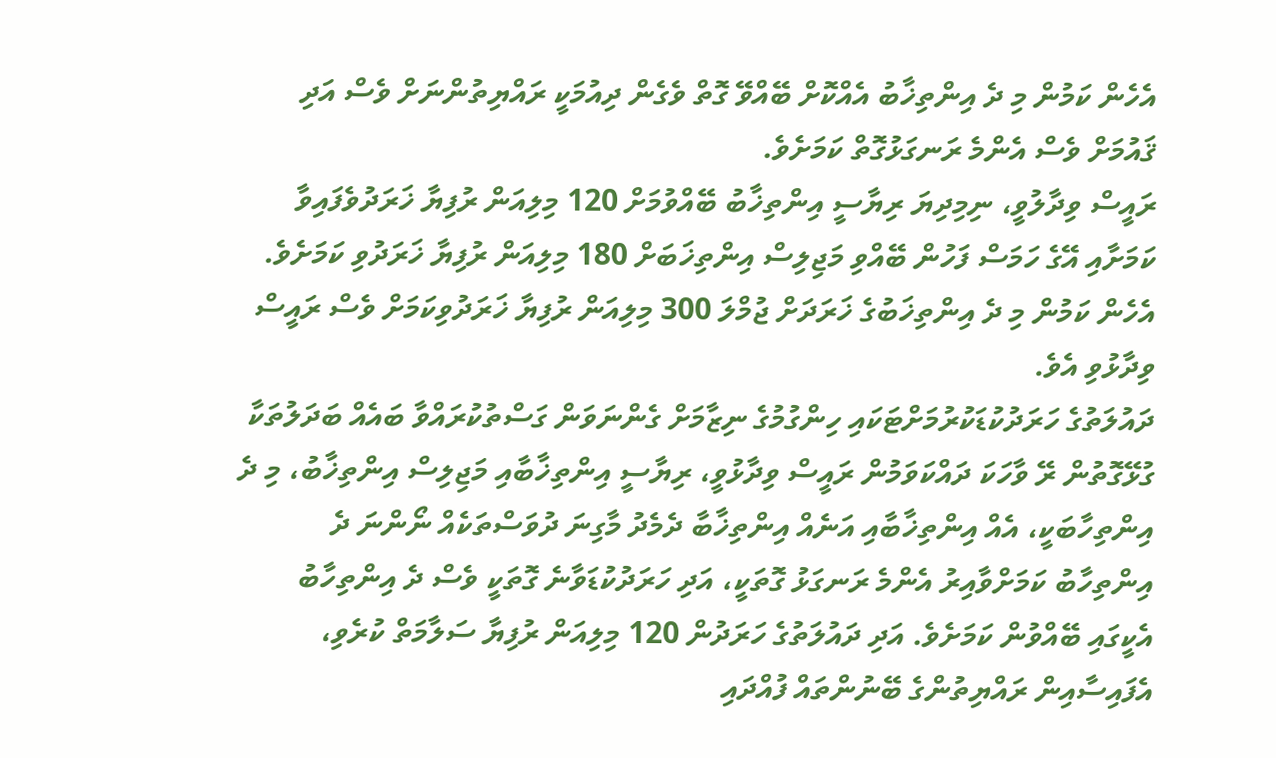އެހެން ކަމުން މި ދެ އިންތިޚާބު އެއްކޮށް ބޭއްވޭ ގޮތް ވެގެން ދިއުމަކީ ރައްޔިތުންނަށް ވެސް އަދި ޤައުމަށް ވެސް އެންމެ ރަނގަޅުގޮތް ކަމަށެވެ.
ރައީސް ވިދާލުވީ، ނިމިދިޔަ ރިޔާސީ އިންތިޚާބު ބޭއްވުމަށް 120 މިލިއަން ރުފިޔާ ޚަރަދުވެފައިވާ ކަމަށާއި އޭގެ ހަމަސް ފަހުން ބޭއްވި މަޖިލިސް އިންތިޚަބަށް 180 މިލިއަން ރުފިޔާ ޚަރަދުވި ކަމަށެވެ. އެހެން ކަމުން މި ދެ އިންތިޚަބުގެ ޚަރަދަށް ޖުމްލަ 300 މިލިއަން ރުފިޔާ ޚަރަދުވިކަމަށް ވެސް ރައީސް ވިދާޅުވި އެވެ.
ދައުލަތުގެ ހަރަދުކުޑަކުރުމަށްޓަކައި ހިންގުމުގެ ނިޒާމަށް ގެންނަވަން ގަސްތުކުރައްވާ ބައެއް ބަދަލުތަކާ ގުޅޭގޮތުން ރޭ ވާހަކަ ދައްކަވަމުން ރައީސް ވިދާޅުވީ، ރިޔާސީ އިންތިޚާބާއި މަޖިލިސް އިންތިޚާބު، މި ދެ އިންތިހާބަކީ، އެއް އިންތިޚާބާއި އަނެއް އިންތިޚާބާ ދެމެދު މާގިނަ ދުވަސްތަކެއް ނޯންނަ ދެ އިންތިހާބު ކަމަށްވާއިރު އެންމެ ރަނގަޅު ގޮތަކީ، އަދި ހަރަދުކުޑަވާނެ ގޮތަކީ ވެސް ދެ އިންތިހާބު އެކީގައި ބޭއްވުން ކަމަށެވެ. އަދި ދައުލަތުގެ ހަރަދުން 120 މިލިއަން ރުފިޔާ ސަލާމަތް ކުރެވި، އެފައިސާއިން ރައްޔިތުންގެ ބޭނުންތައް ފުއްދައި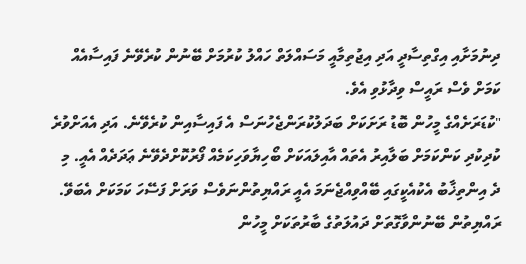ދިނުމަށާއި އިގްތިސާދީ އަދި އިޖުތިމާއީ މަސައްލަތް ހައްލު ކުރުމަށް ބޭނުން ކުރެވޭނެ ފައިސާއެއް ކަމަށް ވެސް ރައީސް ވިދާޅުވި އެވެ.
"ކުޑަރަށެއްގެ މީހުން ބޮޑު ރަށަކަށް ބަދަލުކުރަންޖެހުނަސް އެ ފައިސާއިން ކުރެވޭނެ. އަދި އެއަށްވުރެ ކުދިކުދި ކަންކަމަށް ބަލާއިރު އެތައް އާއިލައަކަށް ބޯހިޔާވަހިކަމެއް ފޯރުކޮށްދެވޭނެ ޢަދަދެއް އެއީ. މި ދެ އިންތިޚާބު އެކުއެކީގައި ބޭއްވިއްޖެނަމަ އެއީ ރައްޔިތުންނަވެސް ވަރަށް ފަސޭހަ ކަމަކަށް އެބަވޭ. ރައްޔިތުން ބޭނުންވާގޮތަށް ދައުލަތުގެ ބާރުތަކަށް މީހުން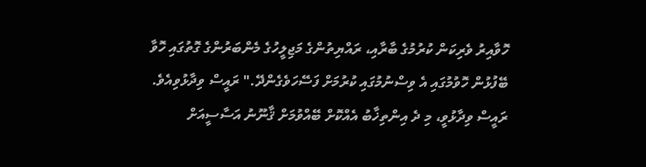ހޮވާއިރު ވެރިކަން ކުރުމުގެ ބާރާއި، ރައްޔިތުންގެ މަޖިލީހުގެ މެންބަރުންގެ ގޮތުގައި ހޮވާ ބޭފުޅުން ހޮވުމުގައި އެ ވިސްނުމުގައި ކުރުމަށް ފަސޭހަވެގެންދޭ." ރައީސް ވިދާޅުވިއެވެ.
ރައީސް ވިދާޅުވީ، މި ދެ އިންތިޚާބު އެއްކޮށް ބޭއްވުމަށް ޤާނޫނު އަސާސީއަށް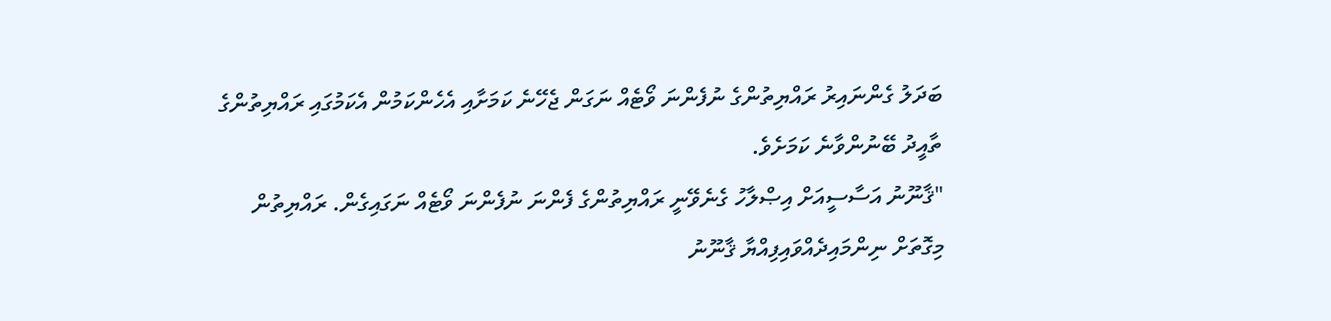ބަދަލު ގެންނައިރު ރައްޔިތުންގެ ނުފެންނަ ވޯޓެއް ނަގަން ޖެހޭނެ ކަމަށާއި އެހެންކަމުން އެކަމުގައި ރައްޔިތުންގެ ތާއީދު ބޭނުންވާނެ ކަމަށެވެ.
"ޤާނޫނު އަސާސީއަށް އިޞްލާހު ގެނެވޭނީ ރައްޔިތުންގެ ފެންނަ ނުފެންނަ ވޯޓެއް ނަގައިގެން. ރައްޔިތުން މިގޮތަށް ނިންމައިދެއްވައިފިއްޔާ ޤާނޫނު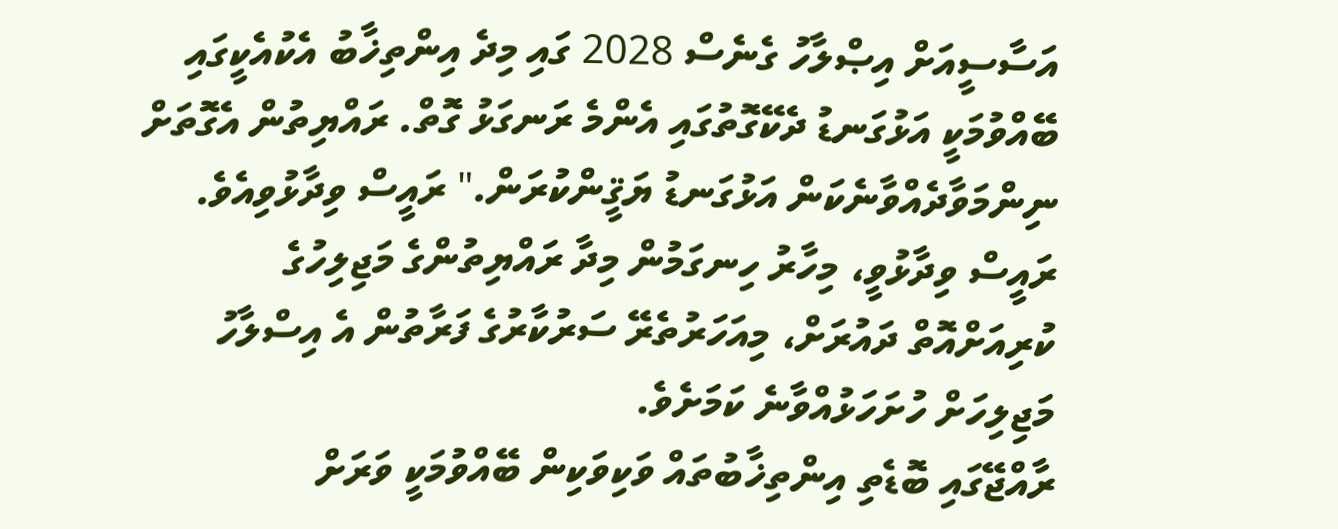އަސާސީއަށް އިޞްލާހު ގެނެސް 2028 ގައި މިދެ އިންތިޚާބު އެކުއެކީގައި ބޭއްވުމަކީ އަޅުގަނޑު ދެކޭގޮތުގައި އެންމެ ރަނގަޅު ގޮތް. ރައްޔިތުން އެގޮތަށް ނިންމަވާދެއްވާނެކަން އަޅުގަނޑު ޔަޤީންކުރަން." ރައީސް ވިދާޅުވިއެވެ.
ރައީސް ވިދާޅުވީ، މިހާރު ހިނގަމުން މިދާ ރައްޔިތުންގެ މަޖިލިހުގެ ކުރިއަށްއޮތް ދައުރަށް، މިއަހަރުތެރޭ ސަރުކާރުގެ ފަރާތުން އެ އިސްލާހު މަޖިލިހަށް ހުށަހަޅުއްވާނެ ކަމަށެވެ.
ރާއްޖޭގައި ބޮޑެތި އިންތިޚާބުތައް ވަކިވަކިން ބޭއްވުމަކީ ވަރަށް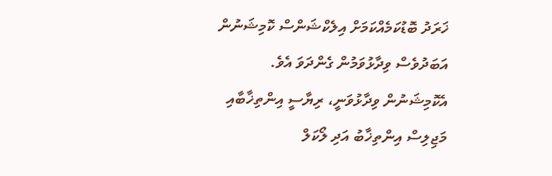ޚަރަދު ބޮޑުކަމެއްކަމަށް އިލެކްޝަންސް ކޮމިޝަނުން އަބަދުވެސް ވިދާޅުވަމުން ގެންދަވަ އެވެ. އެކޮމިޝަނުން ވިދާޅުވަނީ، ރިޔާސީ އިންތިޚާބާއި މަޖިލިސް އިންތިޚާބު އަދި ލޯކަލް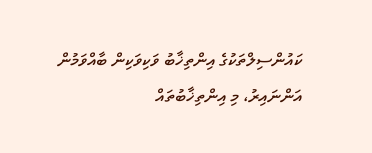ކައުންސިލްތަކުގެ އިންތިޚާބު ވަކިވަކިން ބާއްވަމުން އަންނައިރު، މި އިންތިޚާބުތައް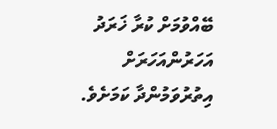ބޭއްވުމަށް ކުރާ ޚަރަދު އަހަރުންއަހަރަށް އިތުރުވަމުންދާ ކަމަށެވެ.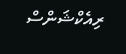ރިއެކްޝަންސް